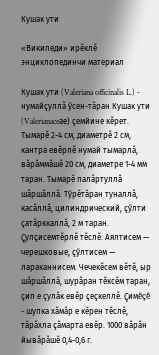Кушак ути

«Википеди» ирĕклĕ энциклопединчи материал

Кушак ути (Valeriana officinalis L.) - нумайçуллă ӳсен-тăран Кушак ути (Valerianaceае) çемйине кĕрет. Тымарĕ 2-4 см, диаметрĕ 2 см, кантра евĕрлĕ нумай тымарлă, вăрăммăшĕ 20 см, диаметре 1-4 мм таран. Тымарĕ палăртуллă шăршăллă. Тӳрĕтăран туналлă, касăллă, цилиндрический, çӳлти çатăрккаллă, 2 м таран. Çулçисемтĕрлĕ тĕслĕ. Аялтисем — черешковые, çӳлтисем — лараканнисем. Чечекĕсем вĕтĕ, ыр шăршăллă, шурăран тĕксĕм таран, çип е çулăк евĕр çеçкеллĕ. Çимĕçĕ - шупка хăмăр е кĕрен тĕслĕ, тăрăхла çăмарта евĕр. 1000 вăрăн йывăрăшĕ 0,4-0,6 г.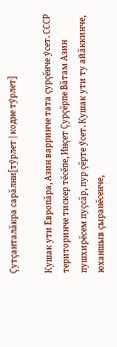Çутçанталăкра сарăлни[тӳрлет | кодне тӳрлет]

Кушак ути Европăра, Азин варринче тата çурçĕнче ӳсет. СССР територинче тискер тĕсĕпе, Инçет Çурçĕрпе Вăтам Азин пушхирĕсем пуçсăр, пур çĕрте ӳсет. Кушак ути ту айăккинче, юханшыв çыранĕсенче,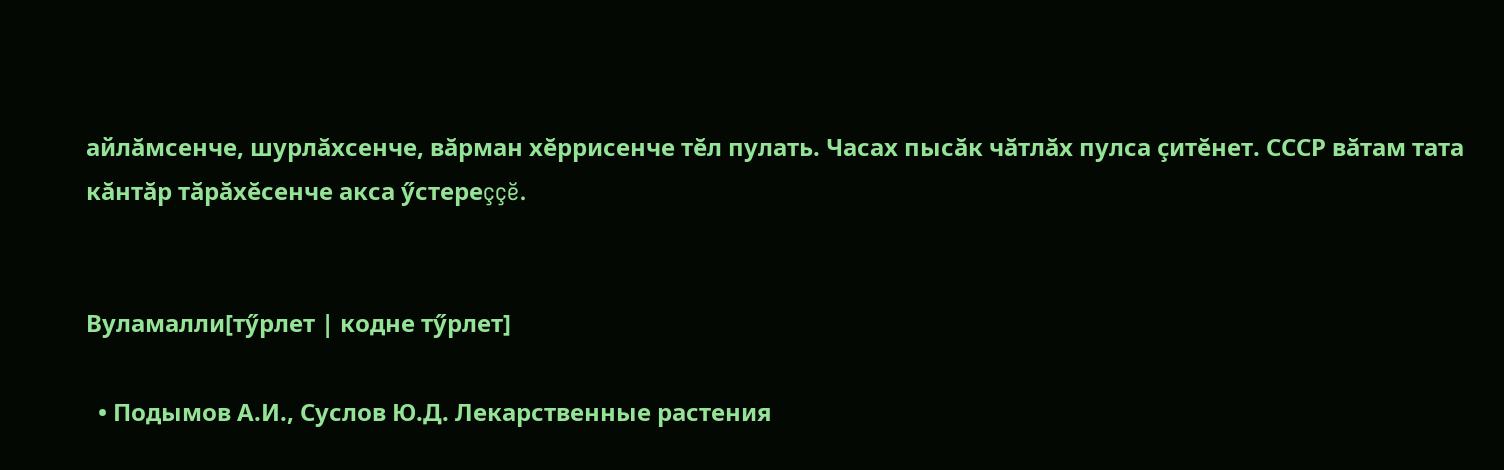айлăмсенче, шурлăхсенче, вăрман хĕррисенче тĕл пулать. Часах пысăк чăтлăх пулса çитĕнет. СССР вăтам тата кăнтăр тăрăхĕсенче акса ӳстереççĕ.


Вуламалли[тӳрлет | кодне тӳрлет]

  • Подымов А.И., Суслов Ю.Д. Лекарственные растения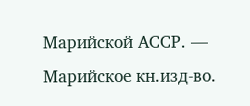Марийской АССР. — Марийское кн.изд-во.